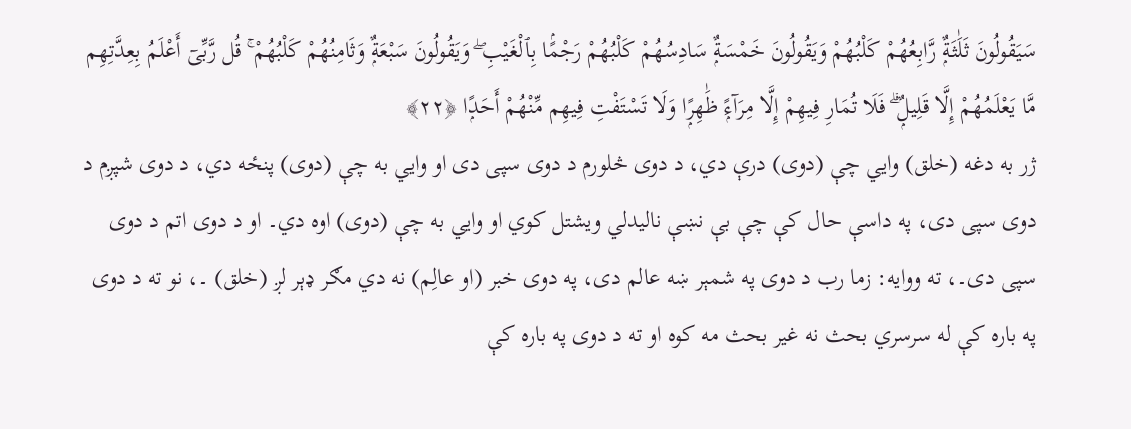سَيَقُولُونَ ثَلَٰثَةٌۭ رَّابِعُهُمْ كَلْبُهُمْ وَيَقُولُونَ خَمْسَةٌۭ سَادِسُهُمْ كَلْبُهُمْ رَجْمًۢا بِٱلْغَيْبِ ۖ وَيَقُولُونَ سَبْعَةٌۭ وَثَامِنُهُمْ كَلْبُهُمْ ۚ قُل رَّبِّىٓ أَعْلَمُ بِعِدَّتِهِم مَّا يَعْلَمُهُمْ إِلَّا قَلِيلٌۭ ۗ فَلَا تُمَارِ فِيهِمْ إِلَّا مِرَآءًۭ ظَٰهِرًۭا وَلَا تَسْتَفْتِ فِيهِم مِّنْهُمْ أَحَدًۭا ﴿٢٢﴾
ژر به دغه (خلق) وايي چې (دوى) درې دي، د دوى څلورم د دوى سپى دى او وايي به چې (دوى) پنځه دي، د دوى شپږم د دوى سپى دى، په داسې حال كې چې بې نښې نالیدلي ویشتل كوي او وايي به چې (دوى) اوه دي۔ او د دوى اتم د دوى سپى دى۔، ته ووایه: زما رب د دوى په شمېر ښه عالم دى، په دوى خبر (او عالِم) نه دي مګر ډېر لږ (خلق) ۔، نو ته د دوى په باره كې له سرسري بحث نه غیر بحث مه كوه او ته د دوى په باره كې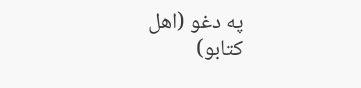په دغو (اهل كتابو)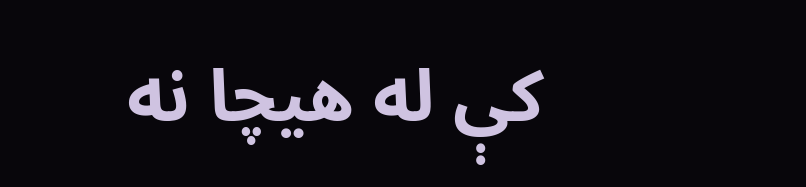كې له هیچا نه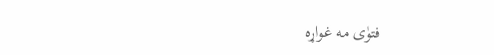فتوٰى مه غواړه